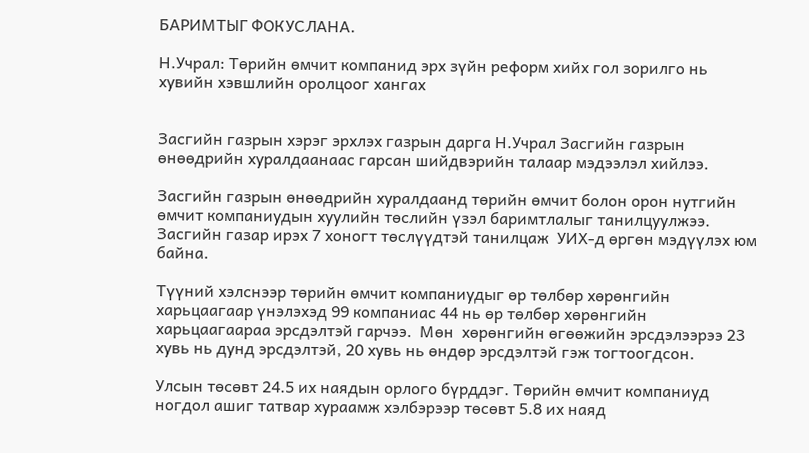БАРИМТЫГ ФОКУСЛАНА.

Н.Учрал: Төрийн өмчит компанид эрх зүйн реформ хийх гол зорилго нь хувийн хэвшлийн оролцоог хангах


Засгийн газрын хэрэг эрхлэх газрын дарга Н.Учрал Засгийн газрын өнөөдрийн хуралдаанаас гарсан шийдвэрийн талаар мэдээлэл хийлээ.

Засгийн газрын өнөөдрийн хуралдаанд төрийн өмчит болон орон нутгийн өмчит компаниудын хуулийн төслийн үзэл баримтлалыг танилцуулжээ.  Засгийн газар ирэх 7 хоногт төслүүдтэй танилцаж  УИХ-д өргөн мэдүүлэх юм байна.

Түүний хэлснээр төрийн өмчит компаниудыг өр төлбөр хөрөнгийн харьцаагаар үнэлэхэд 99 компаниас 44 нь өр төлбөр хөрөнгийн харьцаагаараа эрсдэлтэй гарчээ.  Мөн  хөрөнгийн өгөөжийн эрсдэлээрээ 23 хувь нь дунд эрсдэлтэй, 20 хувь нь өндөр эрсдэлтэй гэж тогтоогдсон.

Улсын төсөвт 24.5 их наядын орлого бүрддэг. Төрийн өмчит компаниуд ногдол ашиг татвар хураамж хэлбэрээр төсөвт 5.8 их наяд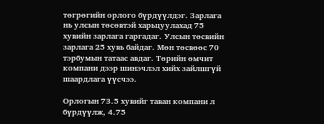төгрөгийн орлого бүрдүүлдэг. Зарлага нь улсын төсөвтэй харьцуулахад 75 хувийн зарлага гаргадаг. Улсын төсвийн зарлага 25 хувь байдаг. Мөн төсвөөс 70 тэрбумын татаас авдаг. Төрийн өмчит компани дээр шинэчлэл хийх зайлшгүй шаардлага үүсчээ.

Орлогын 73.5 хувийг таван компани л бүрдүүлж, 4.75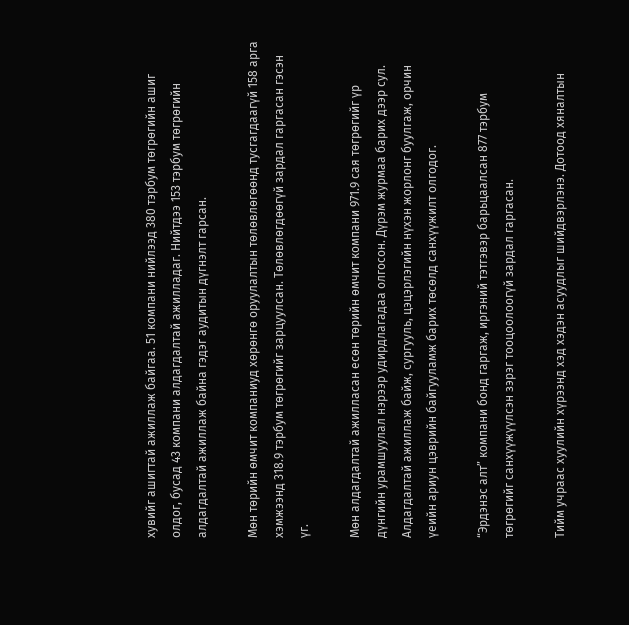хувийг ашигтай ажиллаж байгаа. 51 компани нийлээд 380 тэрбум төгрөгийн ашиг олдог, бусад 43 компани алдагдалтай ажилладаг. Нийтдээ 153 тэрбум төгрөгийн алдагдалтай ажиллаж байна гэдэг аудитын дүгнэлт гарсан.

Мөн төрийн өмчит компаниуд хөрөнгө оруулалтын төлөвлөгөөнд тусгагдаагүй 158 арга хэмжээнд 318.9 тэрбум төгрөгийг зарцуулсан. Төлөвлөгдөөгүй зардал гаргасан гэсэн үг.

Мөн алдагдалтай ажилласан есөн төрийн өмчит компани 971.9 сая төгрөгийг үр дүнгийн урамшуулал нэрээр удирдлагадаа олгосон. Дүрэм журмаа барих дээр сул. Алдагдалтай ажиллаж байж, сургууль, цэцэрлэгийн нүхэн жорлонг буулгаж, орчин үеийн ариун цэврийн байгууламж барих төсөлд санхүүжилт олгодог.

“Эрдэнэс алт” компани бонд гаргаж, иргэний тэтгэвэр барьцаалсан 877 тэрбум төгрөгийг санхүүжүүлсэн зэрэг тооцоолоогүй зардал гаргасан.

Тийм учраас хуулийн хүрээнд хэд хэдэн асуудлыг шийдвэрлэнэ. Дотоод хяналтын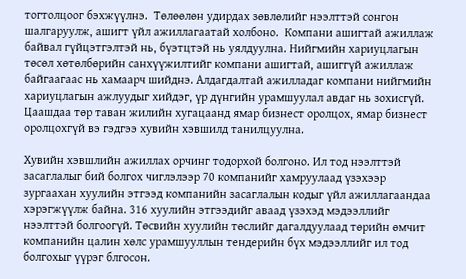тогтолцоог бэхжүүлнэ.  Төлөөлөн удирдах зөвлөлийг нээлттэй сонгон шалгаруулж, ашигт үйл ажиллагаатай холбоно.  Компани ашигтай ажиллаж байвал гүйцэтгэлтэй нь, бүэтцтэй нь уялдуулна. Нийгмийн хариуцлагын төсөл хөтөлбөрийн санхүүжилтийг компани ашигтай, ашиггүй ажиллаж байгаагаас нь хамаарч шийднэ. Алдагдалтай ажилладаг компани нийгмийн хариуцлагын ажлуудыг хийдэг, үр дүнгийн урамшуулал авдаг нь зохисгүй. Цаашдаа төр таван жилийн хугацаанд ямар бизнест оролцох, ямар бизнест оролцохгүй вэ гэдгээ хувийн хэвшилд танилцуулна.

Хувийн хэвшлийн ажиллах орчинг тодорхой болгоно. Ил тод нээлттэй засаглалыг бий болгох чиглэлээр 70 компанийг хамруулаад үзэхээр зургаахан хуулийн этгээд компанийн засаглалын кодыг үйл ажиллагаандаа хэрэгжүүлж байна. 316 хуулийн этгээдийг аваад үзэхэд мэдээллийг нээлттэй болгоогүй. Төсвийн хуулийн төслийг дагалдуулаад төрийн өмчит компанийн цалин хөлс урамшууллын тендерийн бүх мэдээллийг ил тод болгохыг үүрэг блгосон.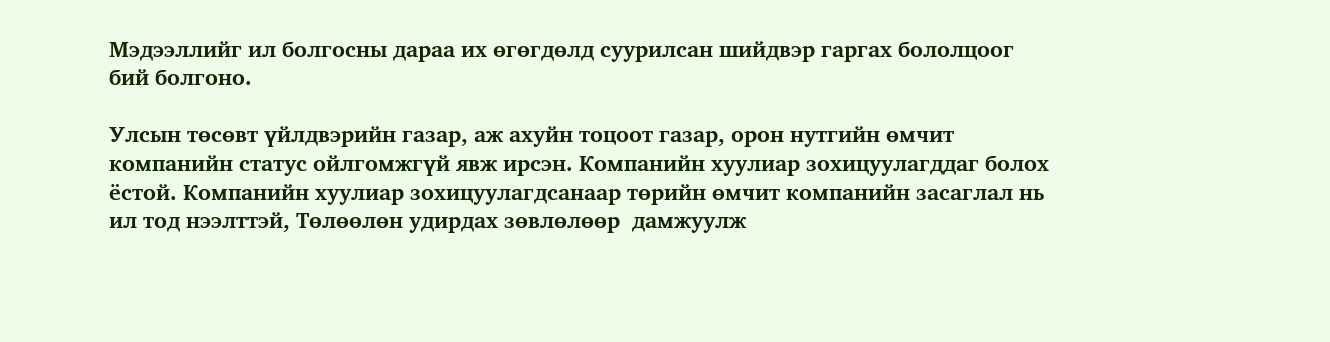Мэдээллийг ил болгосны дараа их өгөгдөлд суурилсан шийдвэр гаргах бололцоог бий болгоно.

Улсын төсөвт үйлдвэрийн газар, аж ахуйн тоцоот газар, орон нутгийн өмчит компанийн статус ойлгомжгүй явж ирсэн. Компанийн хуулиар зохицуулагддаг болох ёстой. Компанийн хуулиар зохицуулагдсанаар төрийн өмчит компанийн засаглал нь ил тод нээлттэй, Төлөөлөн удирдах зөвлөлөөр  дамжуулж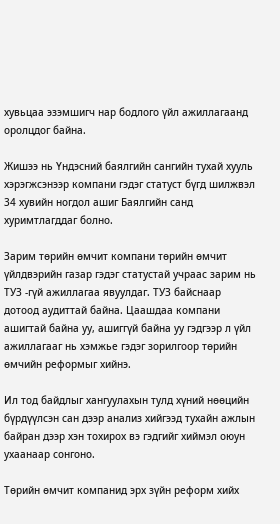хувьцаа эзэмшигч нар бодлого үйл ажиллагаанд оролцдог байна.

Жишээ нь Үндэсний баялгийн сангийн тухай хууль хэрэгжсэнээр компани гэдэг статуст бүгд шилжвэл 34 хувийн ногдол ашиг Баялгийн санд хуримтлагддаг болно.

Зарим төрийн өмчит компани төрийн өмчит үйлдвэрийн газар гэдэг статустай учраас зарим нь ТУЗ -гүй ажиллагаа явуулдаг. ТУЗ байснаар дотоод аудиттай байна. Цаашдаа компани ашигтай байна уу, ашиггүй байна уу гэдгээр л үйл ажиллагааг нь хэмжье гэдэг зорилгоор төрийн өмчийн реформыг хийнэ.

Ил тод байдлыг хангуулахын тулд хүний нөөцийн бүрдүүлсэн сан дээр анализ хийгээд тухайн ажлын байран дээр хэн тохирох вэ гэдгийг хиймэл оюун ухаанаар сонгоно.

Төрийн өмчит компанид эрх зүйн реформ хийх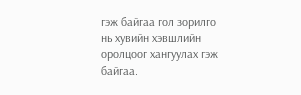гэж байгаа гол зорилго нь хувийн хэвшлийн оролцоог хангуулах гэж байгаа.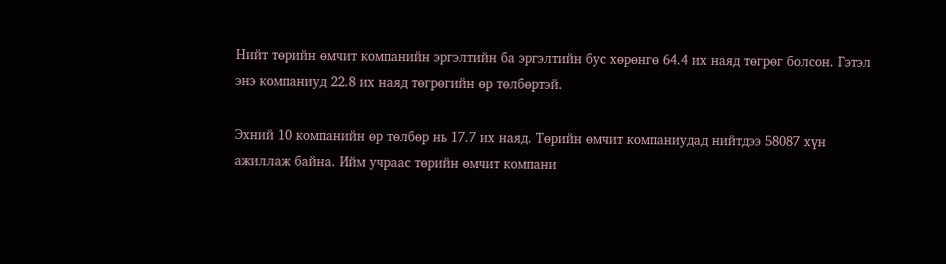Нийт төрийн өмчит компанийн эргэлтийн ба эргэлтийн бус хөрөнгө 64.4 их наяд төгрөг болсон. Гэтэл энэ компаниуд 22.8 их наяд төгрөгийн өр төлбөртэй.

Эхний 10 компанийн өр төлбөр нь 17.7 их наяд. Төрийн өмчит компаниудад нийтдээ 58087 хүн ажиллаж байна. Ийм учраас төрийн өмчит компани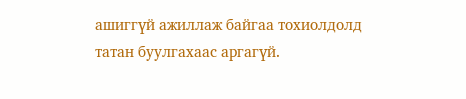ашиггүй ажиллаж байгаа тохиолдолд татан буулгахаас аргагүй.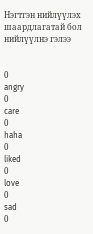Нэгтгэн нийлүүлэх шаардлагатай бол нийлүүлнэ гэлээ


0
angry
0
care
0
haha
0
liked
0
love
0
sad
0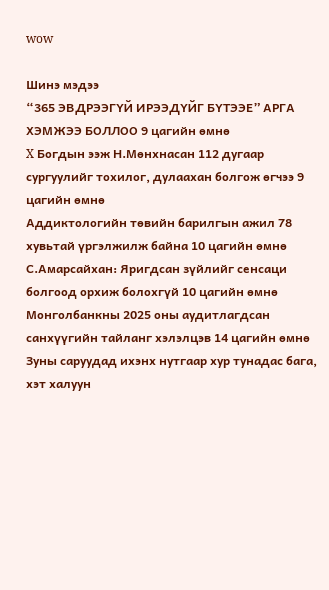wow

Шинэ мэдээ
“365 ЭВДРЭЭГҮЙ ИРЭЭДҮЙГ БҮТЭЭЕ” АРГА ХЭМЖЭЭ БОЛЛОО 9 цагийн өмнө
X Богдын ээж Н.Мөнхнасан 112 дугаар сургуулийг тохилог, дулаахан болгож өгчээ 9 цагийн өмнө
Аддиктологийн төвийн барилгын ажил 78 хувьтай үргэлжилж байна 10 цагийн өмнө
С.Амарсайхан: Яригдсан зүйлийг сенсаци болгоод орхиж болохгүй 10 цагийн өмнө
Монголбанкны 2025 оны аудитлагдсан санхүүгийн тайланг хэлэлцэв 14 цагийн өмнө
Зуны саруудад ихэнх нутгаар хур тунадас бага, хэт халуун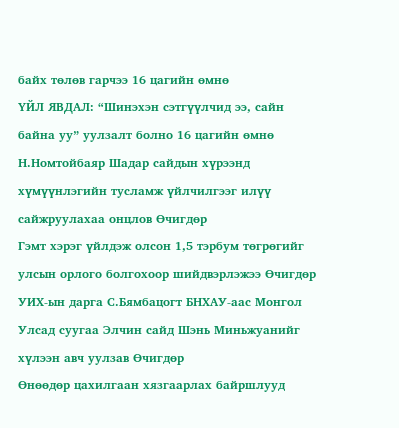байх төлөв гарчээ 16 цагийн өмнө
ҮЙЛ ЯВДАЛ: “Шинэхэн сэтгүүлчид ээ, сайн байна уу” уулзалт болно 16 цагийн өмнө
Н.Номтойбаяр Шадар сайдын хүрээнд хүмүүнлэгийн тусламж үйлчилгээг илүү сайжруулахаа онцлов Өчигдөр
Гэмт хэрэг үйлдэж олсон 1,5 тэрбум төгрөгийг улсын орлого болгохоор шийдвэрлэжээ Өчигдөр
УИХ-ын дарга С.Бямбацогт БНХАУ-аас Монгол Улсад суугаа Элчин сайд Шэнь Миньжуанийг хүлээн авч уулзав Өчигдөр
Өнөөдөр цахилгаан хязгаарлах байршлууд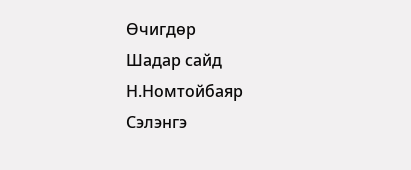Өчигдөр
Шадар сайд Н.Номтойбаяр Сэлэнгэ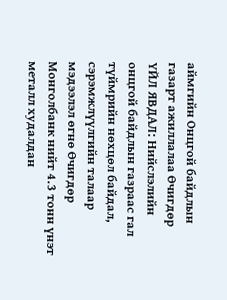аймгийн Онцгой байдлын газарт ажиллалаа Өчигдөр
ҮЙЛ ЯВДАЛ: Нийслэлийн онцгой байдлын газраас гал түймрийн нөхцөл байдал, сэрэмжлүүлгийн талаар мэдээлэл өгнө Өчигдөр
Монголбанк нийт 4.3 тонн үнэт металл худалдан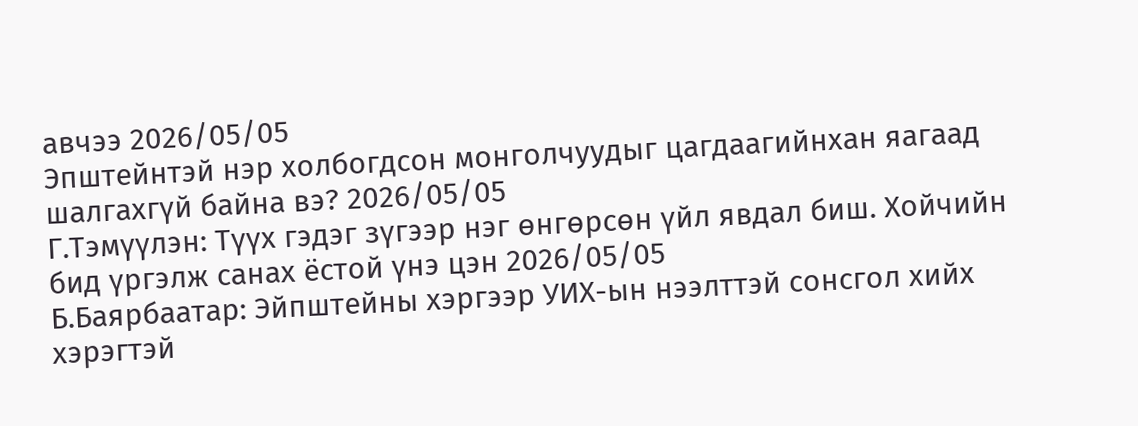авчээ 2026/05/05
Эпштейнтэй нэр холбогдсон монголчуудыг цагдаагийнхан яагаад шалгахгүй байна вэ? 2026/05/05
Г.Тэмүүлэн: Түүх гэдэг зүгээр нэг өнгөрсөн үйл явдал биш. Хойчийн бид үргэлж санах ёстой үнэ цэн 2026/05/05
Б.Баярбаатар: Эйпштейны хэргээр УИХ-ын нээлттэй сонсгол хийх хэрэгтэй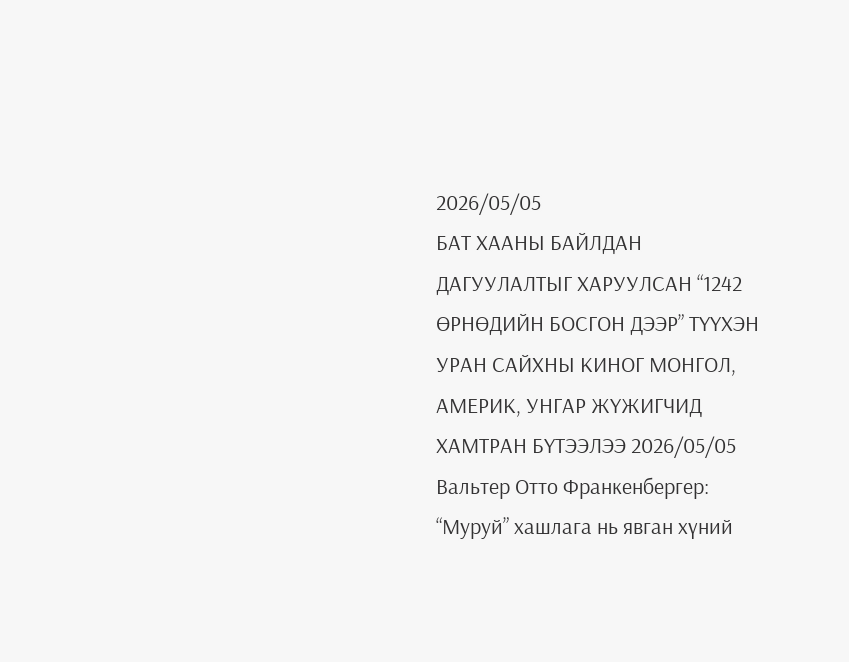2026/05/05
БАТ ХААНЫ БАЙЛДАН ДАГУУЛАЛТЫГ ХАРУУЛСАН “1242 ӨРНӨДИЙН БОСГОН ДЭЭР” ТҮҮХЭН УРАН САЙХНЫ КИНОГ МОНГОЛ, АМЕРИК, УНГАР ЖҮЖИГЧИД ХАМТРАН БҮТЭЭЛЭЭ 2026/05/05
Вальтер Отто Франкенбергер: “Муруй” хашлага нь явган хүний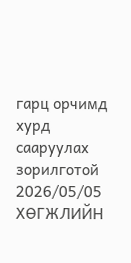гарц орчимд хурд сааруулах зорилготой 2026/05/05
ХӨГЖЛИЙН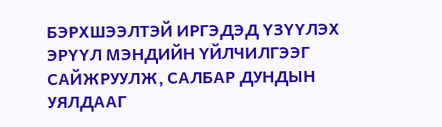БЭРХШЭЭЛТЭЙ ИРГЭДЭД ҮЗҮҮЛЭХ ЭРҮҮЛ МЭНДИЙН ҮЙЛЧИЛГЭЭГ САЙЖРУУЛЖ, САЛБАР ДУНДЫН УЯЛДААГ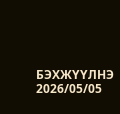БЭХЖҮҮЛНЭ 2026/05/05